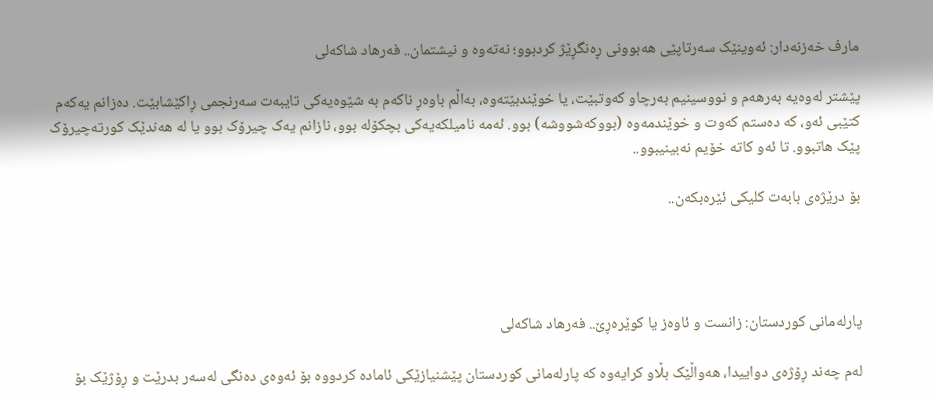مارف خەزنەدار: ئەوینێک سەرتاپێی هەبوونی ڕەنگڕێژ کردبوو؛ نەتەوە و نیشتمان.. فەرهاد شاکەلی

پێشتر لەوەیە بەرهەم و نووسینیم بەرچاو کەوتبێت، یا خوێندبێتەوە، بەاڵم باوەڕ ناکەم بە شێوەیەکی تایبەت سەرنجمی ڕاکێشابێت. دەزانم یەکەم کتێبی ئەو، کە دەستم کەوت و خوێندمەوە (بووکەشووشە) بوو. ئەمە نامیلکەیەکی بچکۆلە بوو، نازانم یەک چیرۆک بوو یا لە هەندێک کورتەچیرۆک پێک هاتبوو. تا ئەو کاتە خۆیم نەبینیبوو..

بۆ درێژەی بابەت کلیکی ئێرەبکەن..




پارلەمانی کوردستان: زانست و ئاوەز یا کوێرەڕێ.. فەرهاد شاکەلی

لەم چەند ڕۆژەی دواییدا، هەواڵێک بڵاو کرایەوە کە پارلەمانی کوردستان پێشنیازێکی ئامادە کردووە بۆ ئەوەی دەنگی لەسەر بدرێت و ڕۆژێک بۆ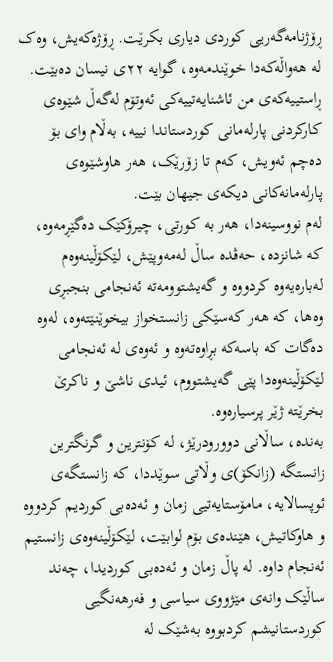ڕۆژنامەگەریی کوردی دیاری بکرێت. ڕۆژەکەیش، وەک لە هەواڵەکەدا خوێندمەوە، گوایە ٢٢ی نیسان دەبێت. ڕاستییەکەی من ئاشنایەتییەکی ئەوتۆم لەگەڵ شێوەی کارکردنی پارلەمانی کوردستاندا نییە، بەڵام وای بۆ دەچم ئەویش، کەم تا زۆرێک، هەر هاوشێوەی پارلەمانەکانی دیکەی جیهان بێت.
لەم نووسینەدا، هەر بە کورتی، چیرۆکێک دەگێڕمەوە، کە شانزدە، حەڤدە ساڵ لەمەوپێش، لێکۆڵینەوەم لەبارەیەوە کردووە و گەیشتوومەتە ئەنجامی بنجبڕی وەها، کە هەر کەسێکی زانستخواز بیخوێنێتەوە، لەوە دەگات کە باسەکە بڕاوەتەوە و ئەوەی لە ئەنجامی لێکۆڵینەوەدا پێی گەیشتووم، ئیدی ناشێ و ناکرێ بخرێتە ژێر پرسیارەوە.
بەندە، ساڵانی دوورودرێژ، لە کۆنترین و گرنگترین زانستگە (زانکۆ)ی وڵاتی سوێددا، کە زانستگەی ئوپسالایە، مامۆستایەتیی زمان و ئەدەبی کوردیم کردووە و هاوکاتیش، هێندەی بۆم لوابێت، لێکۆڵینەوەی زانستیم ئەنجام داوە. لە پاڵ زمان و ئەدەبی کوردیدا، چەند ساڵێک وانەی مێژووی سیاسی و فەرهەنگیی کوردستانیشم کردبووە بەشێک لە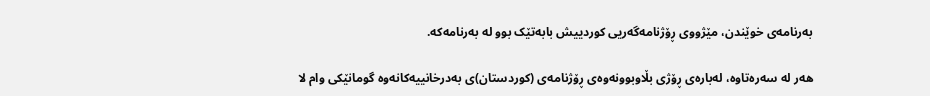بەرنامەی خوێندن، مێژووی ڕۆژنامەگەریی کوردییش بابەتێک بوو لە بەرنامەکە.

هەر لە سەرەتاوە، لەبارەی ڕۆژی بڵاوبوونەوەی ڕۆژنامەی (کوردستان)ی بەدرخانییەکانەوە گومانێکی وام لا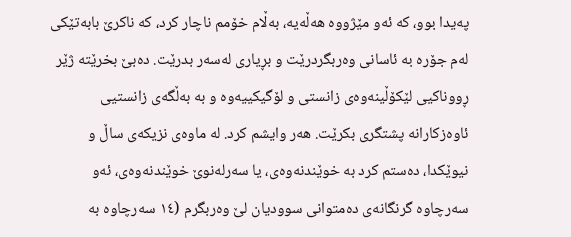پەیدا بوو، کە ئەو مێژووە هەڵەیە، بەڵام خۆمم ناچار کرد، کە ناکرێ بابەتێکی لەم جۆرە بە ئاسانی وەربگردرێت و بڕیاری لەسەر بدرێت. دەبێ بخرێتە ژێر ڕووناکیی لێکۆڵینەوەی زانستی و لۆگیکییەوە و بە بەڵگەی زانستیی ئاوەزکارانە پشتگری بکرێت. هەر وایشم کرد. لە ماوەی نزیکەی ساڵ و نیوێکدا، دەستم کرد بە خوێندنەوەی، یا سەرلەنوێ خوێندنەوەی، ئەو سەرچاوە گرنگانەی دەمتوانی سوودیان لێ وەربگرم (١٤ سەرچاوە بە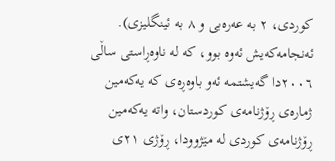کوردی، ٢ بە عەرەبی و ٨ بە ئینگلیزی). ئەنجامەکەیش ئەوە بوو، کە لە ناوەڕاستی ساڵی ٢٠٠٦دا گەیشتمە ئەو باوەڕەی کە یەکەمین ژمارەی ڕۆژنامەی کوردستان، واتە یەکەمین ڕۆژنامەی کوردی لە مێژوودا، ڕۆژی ٢١ی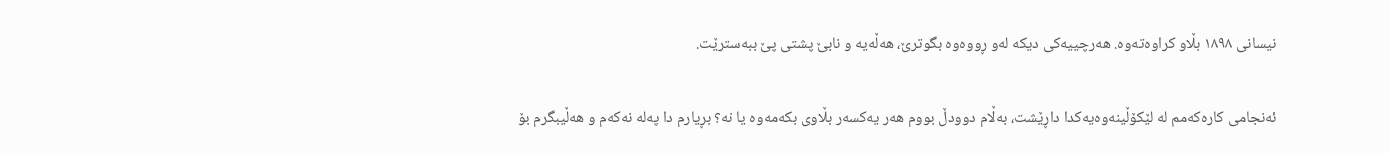نیسانی ١٨٩٨ بڵاو کراوەتەوە. هەرچییەکی دیکە لەو ڕووەوە بگوترێ، هەڵەیە و نابێ پشتی پێ ببەسترێت.

ئەنجامی کارەکەمم لە لێکۆڵینەوەیەکدا داڕێشت، بەڵام دوودڵ بووم هەر یەکسەر بڵاوی بکەمەوە یا نە؟ بڕیارم دا پەلە نەکەم و هەڵیبگرم بۆ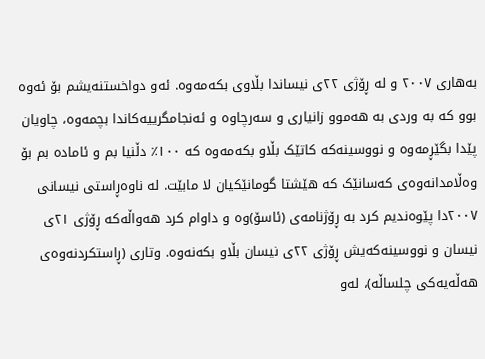بەهاری ٢٠٠٧ و لە ڕۆژی ٢٢ی نیساندا بڵاوی بکەمەوە. ئەو دواخستنەیشم بۆ ئەوە بوو کە بە وردی بە هەموو زانیاری و سەرچاوە و ئەنجامگرییەکاندا بچمەوە، چاویان پێدا بگێڕمەوە و نووسینەکە کاتێک بڵاو بکەمەوە کە ١٠٠٪ دڵنیا بم و ئامادە بم بۆ وەڵامدانەوەی کەسانێک کە هێشتا گومانێکیان لا مابێت. لە ناوەڕاستی نیسانی ٢٠٠٧دا پێوەندیم کرد بە ڕۆژنامەی (ئاسۆ)وە و داوام کرد هەواڵەکە ڕۆژی ٢١ی نیسان و نووسینەکەیش ڕۆژی ٢٢ی نیسان بڵاو بکەنەوە. وتاری (ڕاستکردنەوەی هەڵەیەکی چلساڵە)، لەو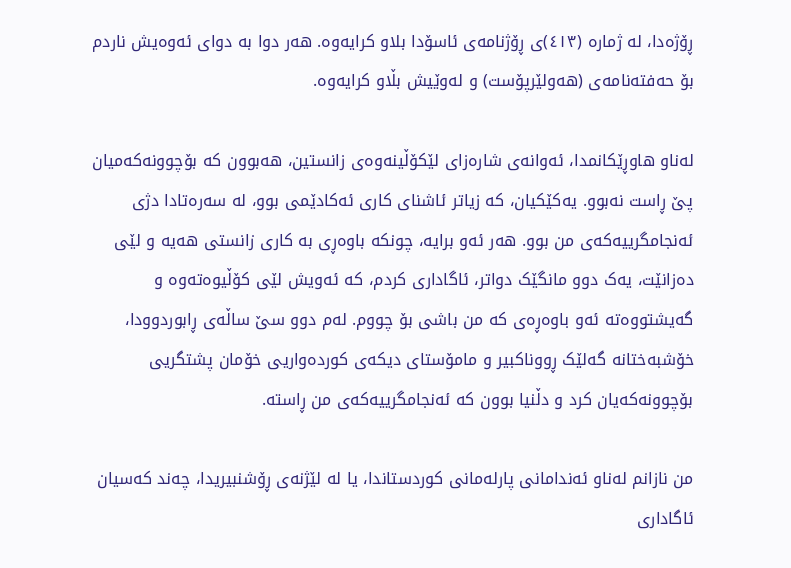ڕۆژەدا، لە ژمارە (٤١٣)ی ڕۆژنامەی ئاسۆدا بلاو کرایەوە. هەر دوا بە دوای ئەوەیش ناردم بۆ حەفتەنامەی (هەولێرپۆست) و لەوێیش بڵاو کرایەوە.

لەناو هاوڕێکانمدا، ئەوانەی شارەزای لێکۆڵینەوەی زانستین، هەبوون کە بۆچوونەکەمیان پێ ڕاست نەبوو. یەکێکیان، کە زیاتر ئاشنای کاری ئەکادێمی بوو، لە سەرەتادا دژی ئەنجامگرییەکەی من بوو. هەر ئەو برایە، چونکە باوەڕی بە کاری زانستی هەیە و لێی دەزانێت، یەک دوو مانگێک دواتر، ئاگاداری کردم، کە ئەویش لێی کۆڵیوەتەوە و گەیشتووەتە ئەو باوەڕەی کە من باشی بۆ چووم. لەم دوو سێ ساڵەی ڕابوردوودا، خۆشبەختانە گەلێک ڕووناکبیر و مامۆستای دیکەی کوردەواریی خۆمان پشتگریی بۆچوونەکەیان کرد و دڵنیا بوون کە ئەنجامگرییەکەی من ڕاستە.

من نازانم لەناو ئەندامانی پارلەمانی کوردستاندا، یا لە لێژنەی ڕۆشنبیریدا، چەند کەسیان ئاگاداری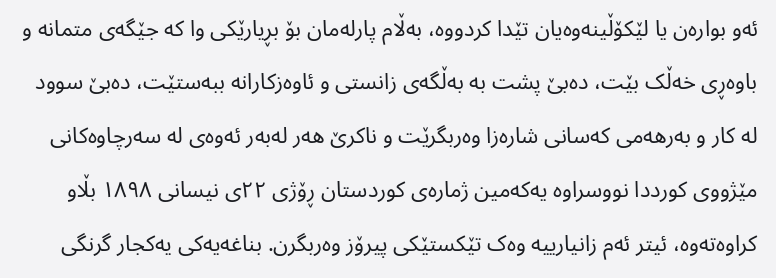ئەو بوارەن یا لێکۆڵینەوەیان تێدا کردووە، بەڵام پارلەمان بۆ بڕیارێکی وا کە جێگەی متمانە و باوەڕی خەڵک بێت، دەبێ پشت بە بەڵگەی زانستی و ئاوەزکارانە ببەستێت، دەبێ سوود لە کار و بەرهەمی کەسانی شارەزا وەربگرێت و ناکرێ هەر لەبەر ئەوەی لە سەرچاوەکانی مێژووی کورددا نووسراوە یەکەمین ژمارەی کوردستان ڕۆژی ٢٢ی نیسانی ١٨٩٨ بڵاو کراوەتەوە، ئیتر ئەم زانیارییە وەک تێکستێکی پیرۆز وەربگرن. بناغەیەکی یەکجار گرنگی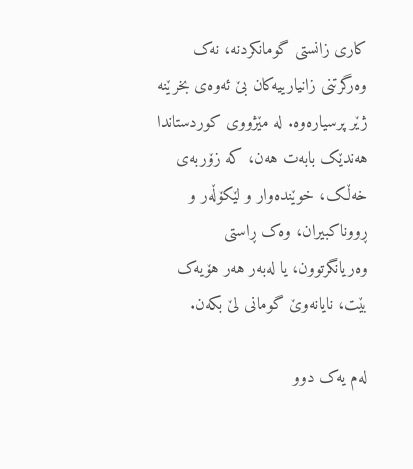کاری زانستی گومانکردنە، نەک وەرگرتنی زانیارییەکان بێ ئەوەی بخرێنە ژێر پرسیارەوە. لە مێژووی کوردستاندا هەندێک بابەت هەن، کە زۆربەی خەڵک، خوێندەوار و لێکۆڵەر و ڕووناکبیران، وەک ڕاستی وەریانگرتوون، یا لەبەر هەر هۆیەک بێت، نایانەوێ گومانی لێ بکەن.

لەم یەک دوو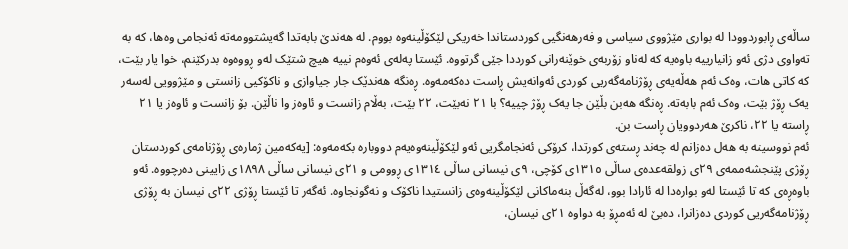ساڵەی ڕابوردوودا لە بواری مێژووی سیاسی و فەرهەنگیی کوردستاندا خەریکی لێکۆڵینەوە بووم. لە هەندێ بابەتدا گەیشتوومەتە ئەنجامی وەها، کە بە تەواوی دژی ئەو زانیارییە باوەیە کە لەناو زۆربەی خوێنەرانی کورددا جێی گرتووە. ئێستا پەلەی ئەوەم نییە هیچ شتێک لەو ڕووەوە بدرکێنم، خوا یار بێت، کە کاتی هات، وەک ئەم هەڵەیەی ڕۆژنامەگەریی کوردی ئەوانەیش ڕاست دەکەمەوە. ڕەنگە هەندێک جار جیاوازی و ناکۆکیی زانستی و مێژوویی لەسەر یەک ڕۆژ بێت، وەک ئەم بابەتە. ڕەنگە هەبن بڵێن جا یەک ڕۆژ چییە؟ با ٢١ نەبێت، ٢٢ بێت، بەڵام زانست و ئاوەز وا ناڵێن. بۆ زانست و ئاوەز یا ٢١ ڕاستە یا ٢٢، ناکرێ هەردوویان ڕاست بن.
ئەم نووسینە بە هەل دەزانم لە چەند ڕستەی کورتدا، کرۆکی ئەنجامگریی ئەو لێکۆڵینەوەیەم دووبارە بکەمەوە: [یەکەمین ژمارەی ڕۆژنامەی کوردستان ڕۆژی پێنجشەممەی ٢٩ی زولقەعدەی ساڵی ١٣١٥ی کۆچی، ٩ی نیسانی ساڵی ١٣١٤ی ڕوومی و ٢١ی نیسانی ساڵی ١٨٩٨ی زایینی دەرچووە. ئەو باوەڕەی کە تا ئێستا لەو بوارەدا لە ئارادا بوو، لەگەڵ بنەماکانی لێکۆڵینەوەی زانستیدا ناکۆک و نەگونجاوە. ئەگەر تا ئێستا ڕۆژی ٢٢ی نیسان بە ڕۆژی ڕۆژنامەگەریی کوردی دەزانرا، دەبێ لە ئەمڕۆ بە دواوە ٢١ی نیسان،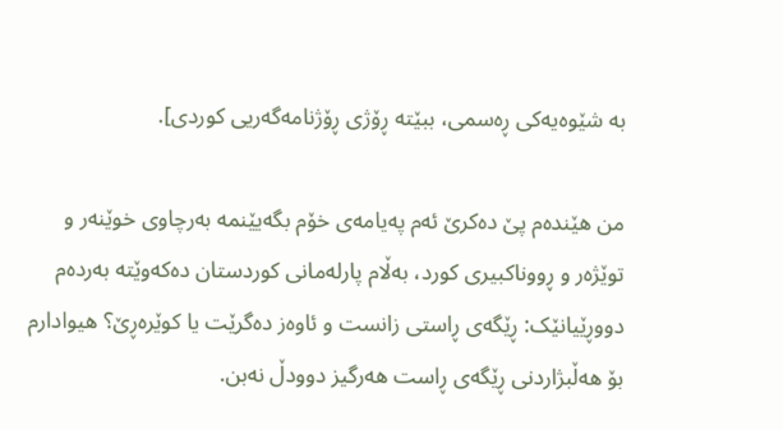بە شێوەیەکی ڕەسمی، ببێتە ڕۆژی ڕۆژنامەگەریی کوردی].

من هێندەم پێ دەکرێ ئەم پەیامەی خۆم بگەیێنمە بەرچاوی خوێنەر و توێژەر و ڕووناکبیری کورد، بەڵام پارلەمانی کوردستان دەکەوێتە بەردەم دووڕێیانێک: ڕێگەی ڕاستی زانست و ئاوەز دەگرێت یا کوێرەڕێ؟ هیوادارم بۆ هەڵبژاردنی ڕێگەی ڕاست هەرگیز دوودڵ نەبن.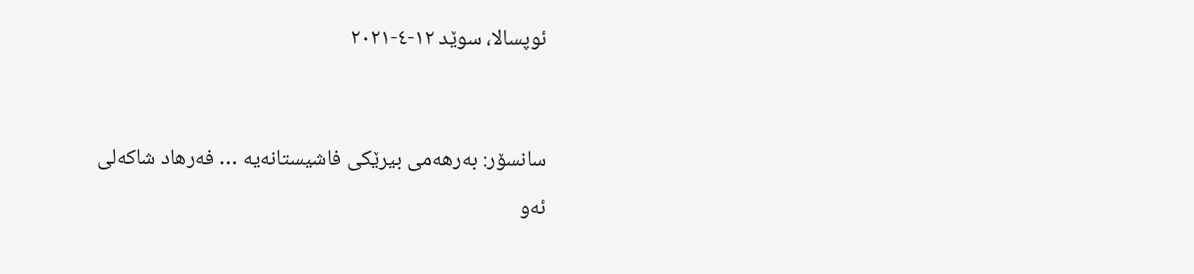ئوپسالا، سوێد ١٢-٤-٢٠٢١




سانسۆر: بەرهەمی بیرێکی فاشیستانەیە … فەرهاد شاکەلی

ئەو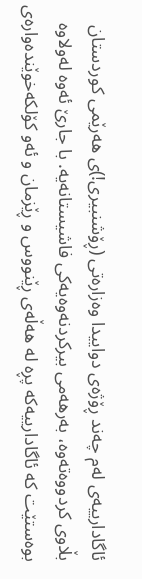ئاگادارییەی لەم چەند ڕۆژەی دواییدا وەزارەتی (ڕۆشنبیری!)ی هەرێمی کوردستان بڵاوی کردووەتەوە، بەرهەمی بیرکردنەوەیەکی فاشیستانەیە. با جارێ ئەوە لەولاوە بوەستێت کە ئاگادارییەکە پڕە لە هەڵەی ڕێنووس و ڕێزمان و ئەو کۆلکەخوێندەوارەی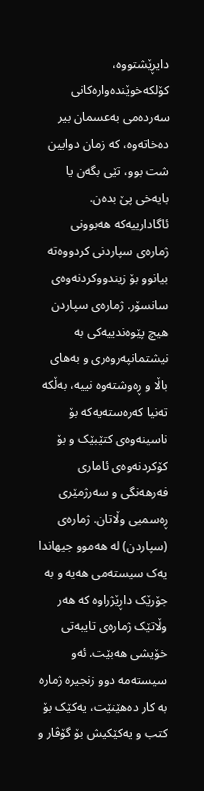دایڕێشتووە، کۆلکەخوێندەوارەکانی سەردەمی بەعسمان بیر دەخاتەوە، کە زمان دوایین شت بوو، تێی بگەن یا بایەخی پێ بدەن.
ئاگادارییەکە هەبوونی ژمارەی سپاردنی کردووەتە بیانوو بۆ زیندووکردنەوەی سانسۆر. ژمارەی سپاردن هیچ پێوەندییەکی بە نیشتمانپەروەری و بەهای باڵا و ڕەوشتەوە نییە، بەڵکە تەنیا کەرەستەیەکە بۆ ناسینەوەی کتێبێک و بۆ کۆکردنەوەی ئاماری فەرهەنگی و سەرژمێری ڕەسمیی وڵاتان. ژمارەی (سپاردن) لە هەموو جیهاندا یەک سیستەمی هەیە و بە جۆرێک داڕێژراوە کە هەر وڵاتێک ژمارەی تایبەتی خۆیشی هەبێت. ئەو سیستەمە دوو زنجیرە ژمارە بە کار دەهێنێت، یەکێک بۆ کتب و یەکێکیش بۆ گۆڤار و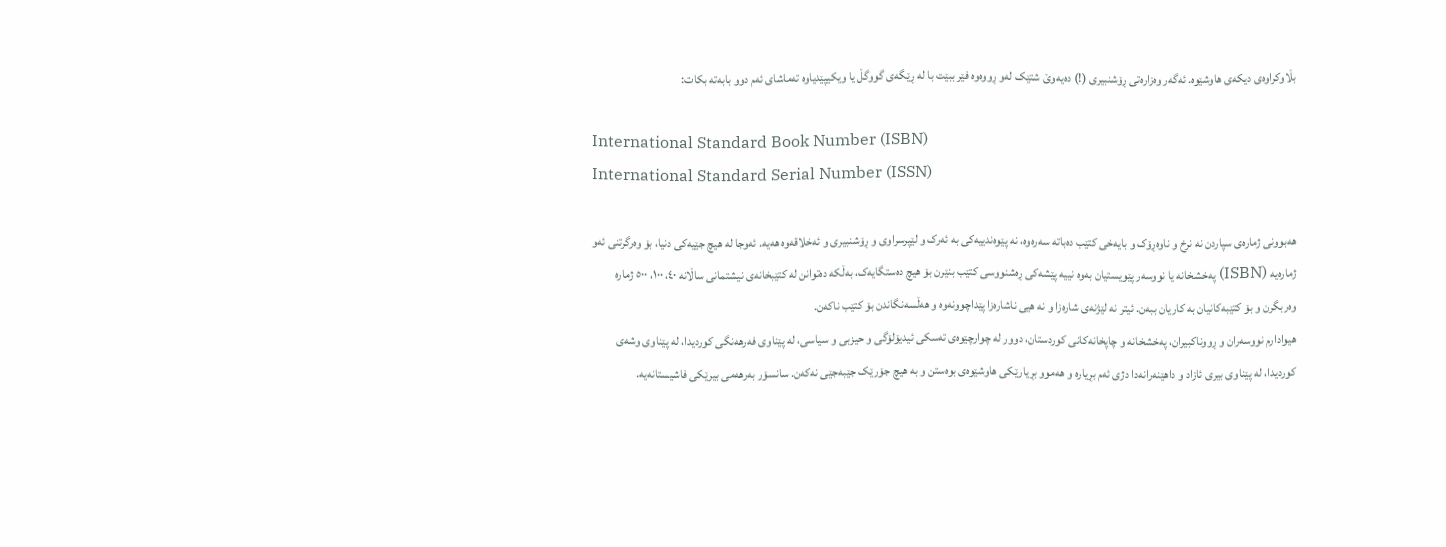بڵاوکراوەی دیکەی هاوشێوە. ئەگەر وەزارەتی ڕۆشنبیری (!) دەیەوێ شتێک لەو ڕووەوە فێر ببێت با لە ڕێگەی گووگڵ یا ویکیپێدیاوە تەماشای ئەم دوو بابەتە بکات:

International Standard Book Number (ISBN)
International Standard Serial Number (ISSN)

هەبوونی ژمارەی سپاردن نە نرخ و ناوەڕۆک و بایەخی کتێب دەباتە سەرەوە، نە پێوەندییەکی بە ئەرک و لێپرسراوی و ڕۆشنبیری و ئەخلاقەوە هەیە. ئەوجا لە هیچ جێیەکی دنیا، بۆ وەرگرتنی ئەو ژمارەیە (ISBN) پەخشخانە یا نووسەر پێویستیان بەوە نییە پێشەکی ڕەشنووسی کتێب بنێرن بۆ هیچ دەستگایەک، بەڵکە دەتوانن لە کتێبخانەی نیشتمانی ساڵانە ٤٠، ١٠٠، ٥٠٠ ژمارە وەربگرن و بۆ کتێبەکانیان بە کاریان ببەن. ئیتر نە لێژنەی شارەزا و نە هیی ناشارەزا پێداچوونەوە و هەڵسەنگاندن بۆ کتێب ناکەن.
هیوادارم نووسەران و ڕووناکبیران، پەخشخانە و چاپخانەکانی کوردستان، دوور لە چوارچێوەی تەسکی ئیدیۆلۆگی و حیزبی و سیاسی، لە پێناوی فەرهەنگی کوردیدا، لە پێناوی وشەی کوردیدا، لە پێناوی بیری ئازاد و داهێنەرانەدا دژی ئەم بڕیارە و هەموو بڕیارێکی هاوشێوەی بوەستن و بە هیچ جۆرێک جێبەجێی نەکەن. سانسۆر بەرهەمی بیرێکی فاشیستانەیە.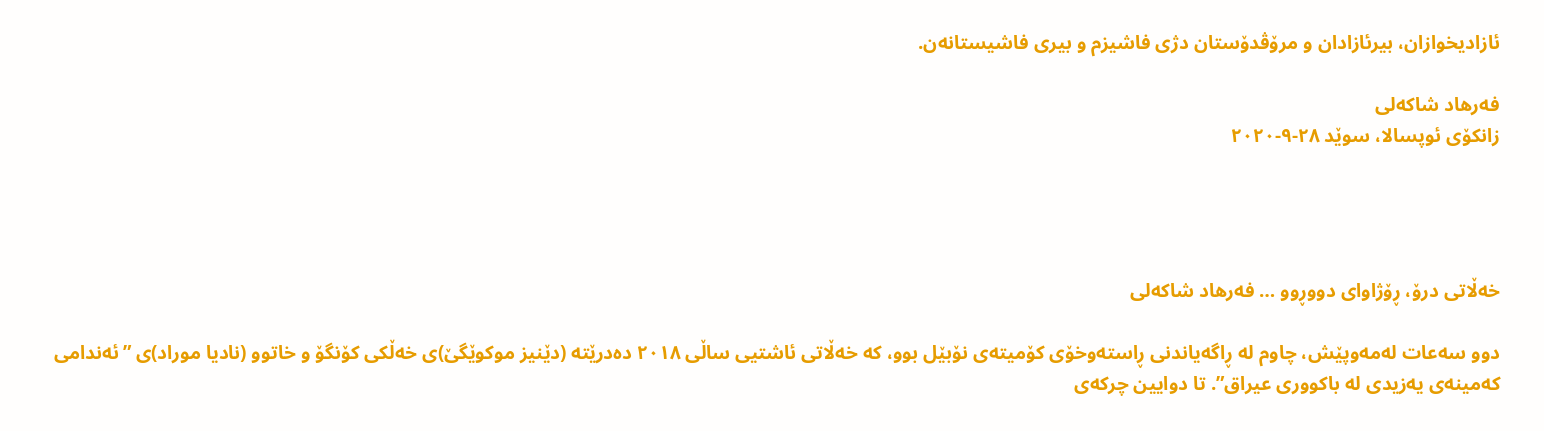ئازادیخوازان، بیرئازادان و مرۆڤدۆستان دژی فاشیزم و بیری فاشیستانەن.

فەرهاد شاکەلی
زانکۆی ئوپسالا، سوێد ٢٨-٩-٢٠٢٠




خەڵاتی درۆ، ڕۆژاوای دووڕوو … فەرهاد شاکەلی

دوو سەعات لەمەوپێش، چاوم لە ڕاگەیاندنی ڕاستەوخۆی کۆمیتەی نۆبێل بوو، کە خەڵاتی ئاشتیی ساڵی ٢٠١٨ دەدرێتە (دێنیز موکوێگێ)ی خەڵکی کۆنگۆ و خاتوو (نادیا موراد)ی ”ئەندامی کەمینەی یەزیدی لە باکووری عیراق”. تا دوایین چرکەی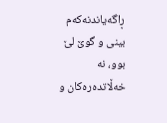ڕاگەیاندنەکەم بینی و گوێ لێ بوو، نە خەڵاتدەرەکان و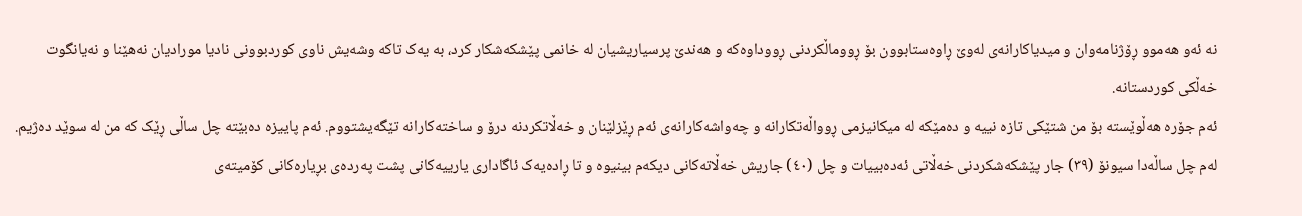نە ئەو هەموو ڕۆژنامەوان و میدیاکارانەی لەوێ ڕاوەستابوون بۆ ڕووماڵکردنی ڕووداوەکە و هەندێ پرسیاریشیان لە خانمی پێشکەشکار کرد، بە یەک تاکە وشەیش ناوی کوردبوونی نادیا مورادیان نەهێنا و نەیانگوت خەڵکی کوردستانە.
ئەم جۆرە هەڵوێستە بۆ من شتێکی تازە نییە و دەمێکە لە میکانیزمی ڕوواڵەتکارانە و چەواشەکارانەی ئەم ڕێزلێنان و خەڵاتکردنە درۆ و ساختەکارانە تێگەیشتووم. ئەم پاییزە دەبێتە چل ساڵی ڕێک کە من لە سوێد دەژیم. لەم چل ساڵەدا سیونۆ (٣٩) جار پێشکەشکردنی خەڵاتی ئەدەبییات و چل (٤٠) جاریش خەڵاتەکانی دیکەم بینیوە و تا ڕادەیەک ئاگاداری یارییەکانی پشت پەردەی بڕیارەکانی کۆمیتەی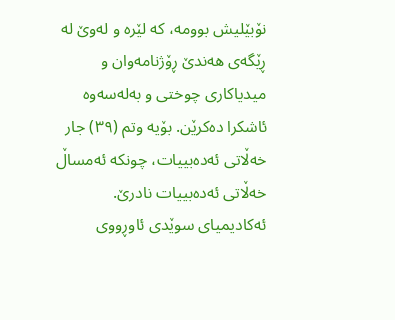نۆبێلیش بوومە، کە لێرە و لەوێ لە ڕێگەی هەندێ ڕۆژنامەوان و میدیاکاری چوختی و بەلەسەوە ئاشکرا دەکرێن. بۆیە وتم (٣٩) جار خەڵاتی ئەدەبییات، چونکە ئەمساڵ خەڵاتی ئەدەبییات نادرێ. ئەکادیمیای سوێدی ئاوڕووی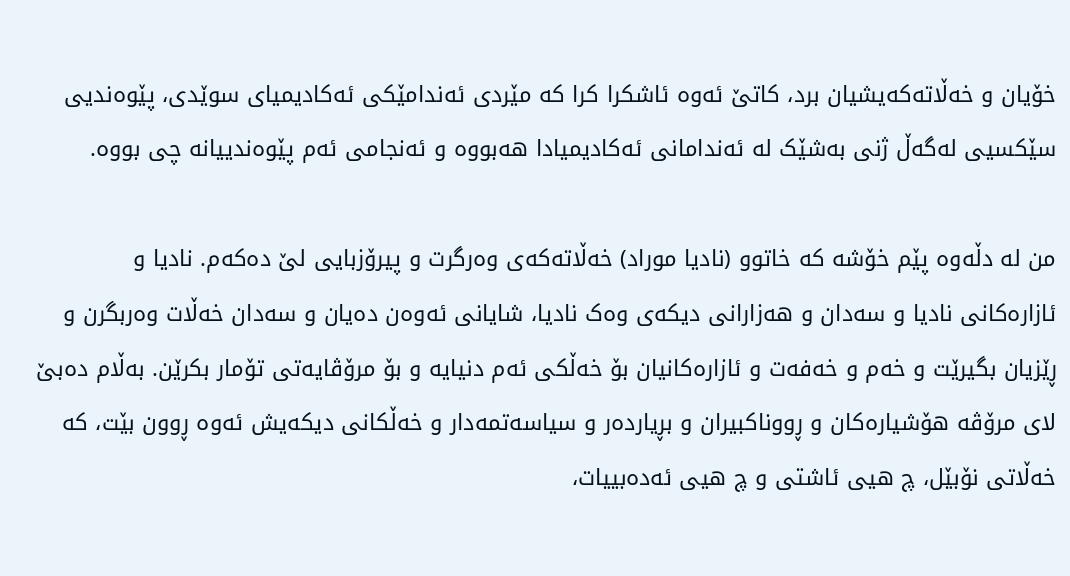خۆیان و خەڵاتەکەیشیان برد، کاتێ ئەوە ئاشکرا کرا کە مێردی ئەندامێکی ئەکادیمیای سوێدی، پێوەندیی سێکسیی لەگەڵ ژنی بەشێک لە ئەندامانی ئەکادیمیادا هەبووە و ئەنجامی ئەم پێوەندییانە چی بووە.

من لە دڵەوە پێم خۆشە کە خاتوو (نادیا موراد) خەڵاتەکەی وەرگرت و پیرۆزبایی لێ دەکەم. نادیا و ئازارەکانی نادیا و سەدان و هەزارانی دیکەی وەک نادیا، شایانی ئەوەن دەیان و سەدان خەڵات وەربگرن و ڕێزیان بگیرێت و خەم و خەفەت و ئازارەکانیان بۆ خەڵکی ئەم دنیایە و بۆ مرۆڤایەتی تۆمار بکرێن. بەڵام دەبێ لای مرۆڤە هۆشیارەکان و ڕووناکبیران و بڕیاردەر و سیاسەتمەدار و خەڵکانی دیکەیش ئەوە ڕوون بێت، کە خەڵاتی نۆبێل، چ هیی ئاشتی و چ هیی ئەدەبییات،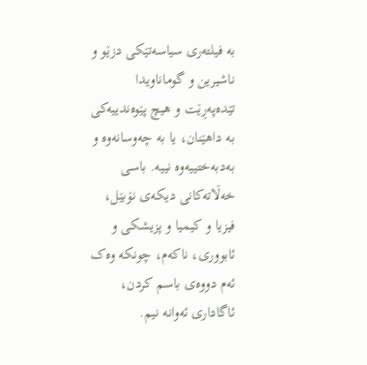بە فیلتەری سیاسەتێکی دزێو و ناشیرین و گوماناویدا تێدەپەڕێت و هیچ پێوەندییەکی بە داهێنان، یا بە چەوسانەوە و بەدبەختییەوە نییە. باسی خەڵاتەکانی دیکەی نۆبێل، فیزیا و کیمیا و پزیشکی و ئابووری، ناکەم، چونکە وەک ئەم دووەی باسم کردن، ئاگاداری ئەوانە نیم.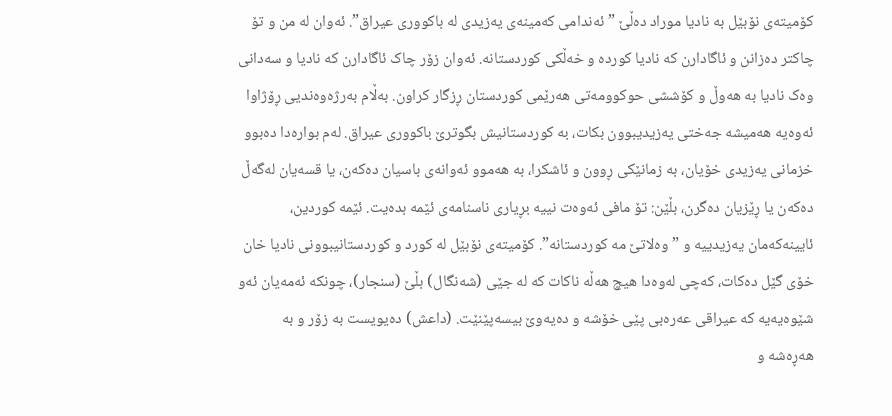کۆمیتەی نۆبێل بە نادیا موراد دەڵێ ”ئەندامی کەمینەی یەزیدی لە باکووری عیراق”. ئەوان لە من و تۆ چاکتر دەزانن و ئاگادارن کە نادیا کوردە و خەڵکی کوردستانە. ئەوان زۆر چاک ئاگادارن کە نادیا و سەدانی وەک نادیا بە هەوڵ و کۆششی حوکوومەتی هەرێمی کوردستان ڕزگار کراون. بەڵام بەرژەوەندیی ڕۆژاوا ئەوەیە هەمیشە جەختی یەزیدیبوون بکات، بە کوردستانیش بگوترێ باکووری عیراق. لەم بوارەدا دەبوو خزمانی یەزیدی خۆیان، بە زمانێکی ڕوون و ئاشکرا، بە هەموو ئەوانەی باسیان دەکەن، یا قسەیان لەگەڵ دەکەن یا ڕێزیان دەگرن، بڵێن: تۆ مافی ئەوەت نییە بڕیاری ناسنامەی ئێمە بدەیت. ئێمە کوردین، ئایینەکەمان یەزیدییە و ”وەلاتێ مە کوردستانە”. کۆمیتەی نۆبێل لە کورد و کوردستانیبوونی نادیا خان خۆی گێل دەکات، کەچی لەوەدا هیچ هەڵە ناکات کە لە جێی (شەنگال) بڵێ (سنجار)، چونکە ئەمەیان ئەو شێوەیەیە کە عیراقی عەرەبی پێی خۆشە و دەیەوێ بیسەپێنێت. (داعش) دەیویست بە زۆر و بە هەڕەشە و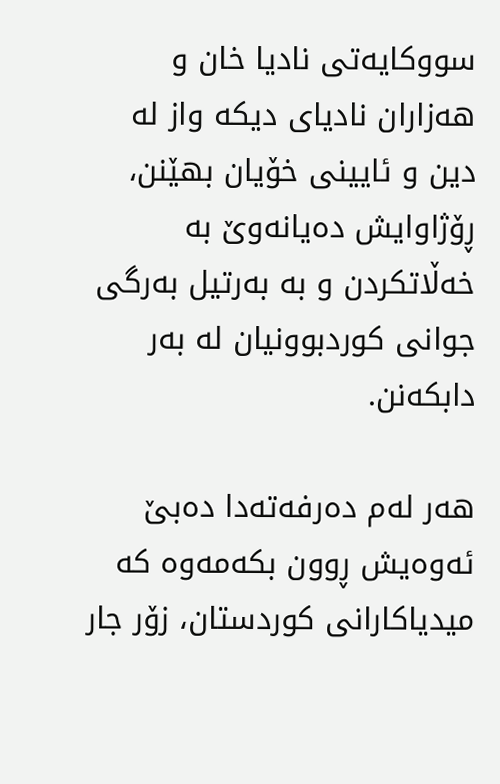سووکایەتی نادیا خان و هەزاران نادیای دیکە واز لە دین و ئایینی خۆیان بهێنن، ڕۆژاوایش دەیانەوێ بە خەڵاتکردن و بە بەرتیل بەرگی جوانی کوردبوونیان لە بەر دابکەنن.

هەر لەم دەرفەتەدا دەبێ ئەوەیش ڕوون بکەمەوە کە میدیاکارانی کوردستان، زۆر جار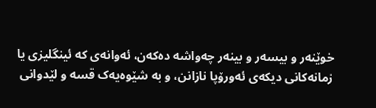خوێنەر و بیسەر و بینەر چەواشە دەکەن، ئەوانەی کە ئینگلیزی یا زمانەکانی دیکەی ئەورۆپا نازانن، و بە شێوەیەک قسە و لێدوانی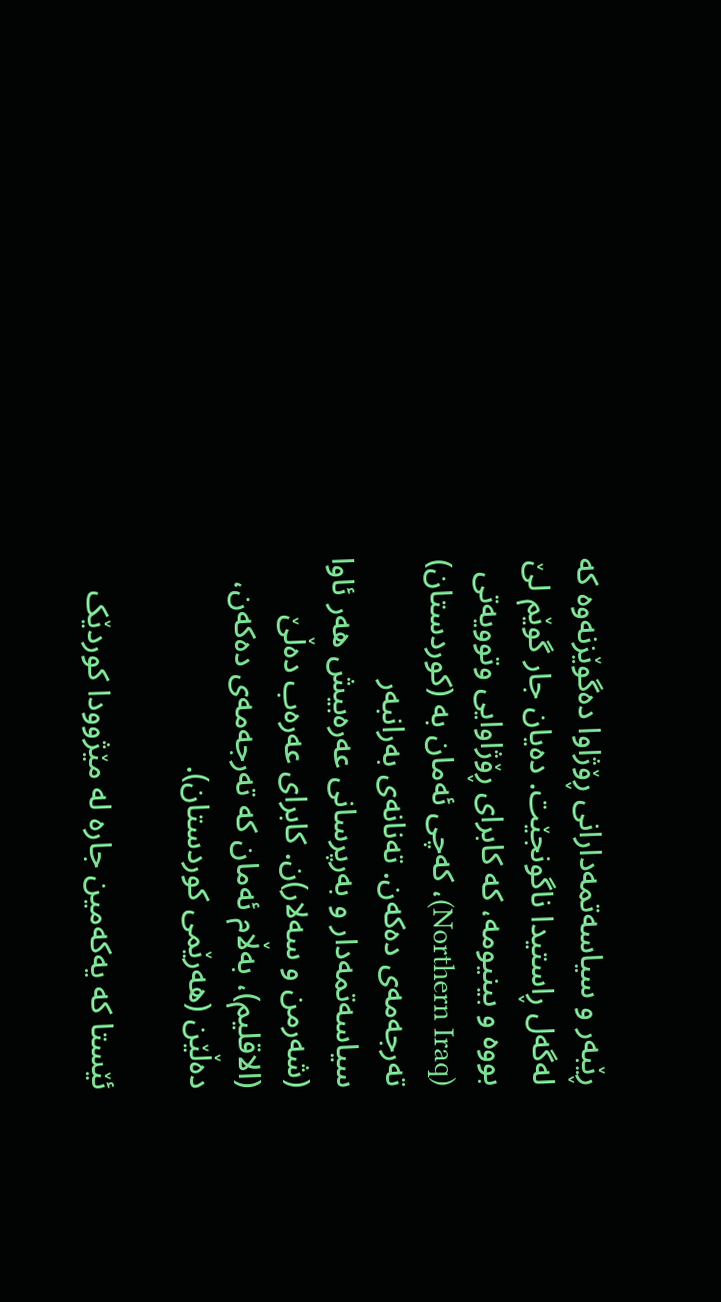ڕێبەر و سیاسەتمەدارانی ڕۆژاوا دەگوێزنەوە کە لەگەل ڕاستیدا ناگونجێت. دەیان جار گوێم لێ بووە و بینیومە، کە کابرای ڕۆژاوایی وتوویەتی (Northern Iraq)، کەچی ئەمان بە (کوردستان) تەرجەمەی دەکەن. تەنانەی بەرانبەر سیاسەتمەدار و بەرپرسانی عەرەبیش هەر ئاوا (شەرمن و سەلار)ن. کابرای عەرەب دەڵێ (الاقلیم)، بەڵام ئەمان کە تەرجەمەی دەکەن، دەڵێن (هەرێمی کوردستان).

ئێستا کە یەکەمین جارە لە مێژوودا کوردێک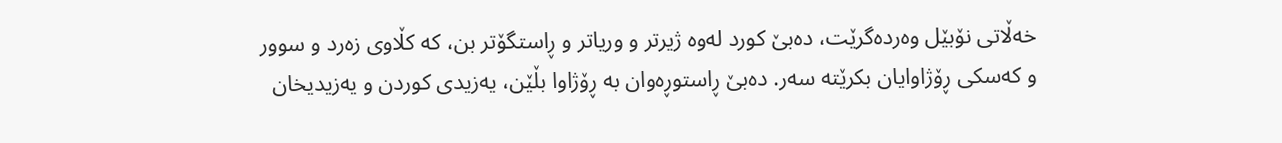خەڵاتی نۆبێل وەردەگرێت، دەبێ کورد لەوە ژیرتر و وریاتر و ڕاستگۆتر بن، کە کڵاوی زەرد و سوور و کەسکی ڕۆژاوایان بکرێتە سەر. دەبێ ڕاستوڕەوان بە ڕۆژاوا بڵێن، یەزیدی کوردن و یەزیدیخان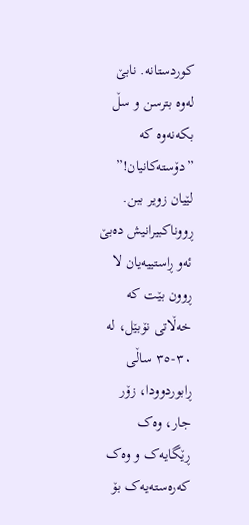کوردستانە. نابێ لەوە بترسن و سڵ بکەنەوە کە ”دۆستەکانیان!” لێیان زویر ببن. ڕووناکبیرانیش دەبێ ئەو ڕاستییەیان لا ڕوون بێت کە خەڵاتی نۆبێل، لە ٣٠-٣٥ ساڵی ڕابوردوودا، زۆر جار، وەک ڕێگایەک و وەک کەرەستەیەک بۆ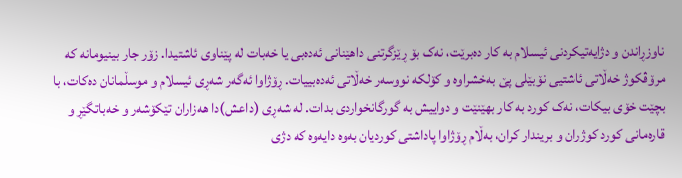ناوزڕاندن و دژایەتیکردنی ئیسلام بە کار دەبرێت، نەک بۆ ڕێزگرتنی داهێنانی ئەدەبی یا خەبات لە پێناوی ئاشتیدا. زۆر جار بینیومانە کە مرۆڤکوژ خەڵاتی ئاشتیی نۆبێلی پێ بەخشراوە و کۆلکە نووسەر خەڵاتی ئەدەبییات. ڕۆژاوا ئەگەر شەڕی ئیسلام و موسڵمانان دەکات، با بچێت خۆی بیکات، نەک کورد بە کار بهێنێت و دواییش بە گورگانخواردی بدات. لە شەڕی (داعش)دا هەزاران تێکۆشەر و خەباتگێڕ و قارەمانی کورد کوژران و بریندار کران، بەڵام ڕۆژاوا پاداشتی کوردیان بەوە دایەوە کە دژی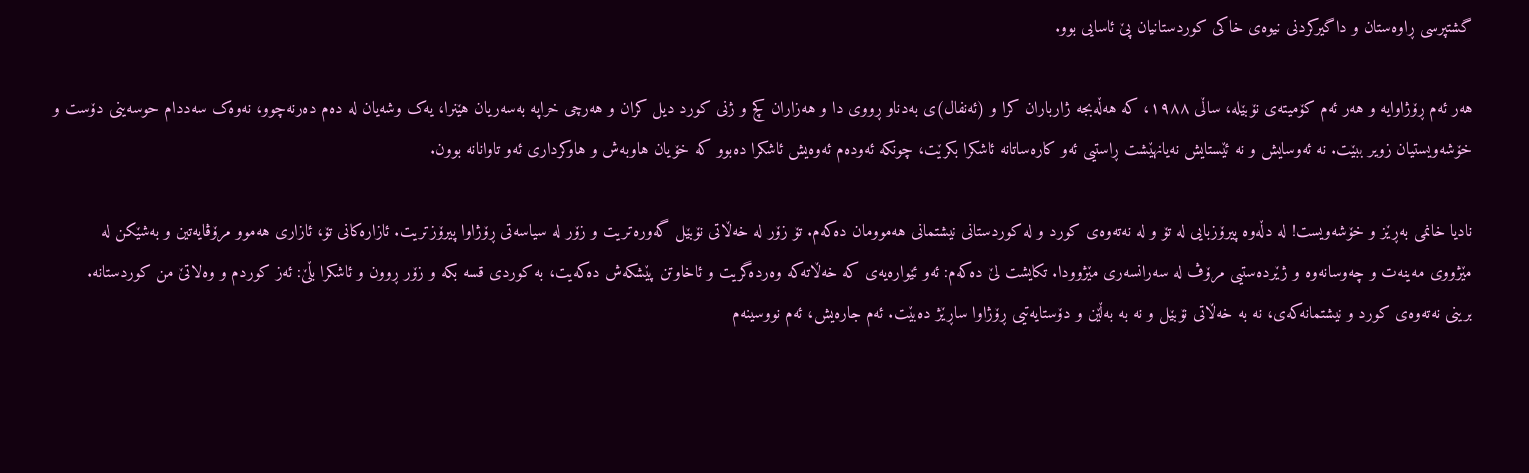گشتپرسی ڕاوەستان و داگیرکردنی نیوەی خاکی کوردستانیان پێ ئاسایی بوو.

هەر ئەم ڕۆژاوایە و هەر ئەم کۆمیتەی نۆبێلە، ساڵی ١٩٨٨، کە هەڵەبجە ژارباران کرا و (ئەنفال)ی بەدناو ڕووی دا و هەزاران کچ و ژنی کورد دیل کران و هەرچی خراپە بەسەریان هێنرا، یەک وشەیان لە دەم دەرنەچوو، نەوەک سەددام حوسەینی دۆست و خۆشەویستیان زویر ببێت. نە ئەوسایش و نە ئێستایش نەیانهێشت ڕاستیی ئەو کارەساتانە ئاشکرا بکرێت، چونکە ئەودەم ئەوەیش ئاشکرا دەبوو کە خۆیان هاوبەش و هاوکرداری ئەو تاوانانە بوون.

نادیا خانمی بەڕێز و خۆشەویست! لە دڵەوە پیرۆزبایی لە تۆ و لە نەتەوەی کورد و لە کوردستانی نیشتمانی هەموومان دەکەم. تۆ زۆر لە خەڵاتی نۆبێل گەورەتریت و زۆر لە سیاسەتی ڕۆژاوا پیرۆزتریت. ئازارەکانی تۆ، ئازاری هەموو مرۆڤایەتین و بەشێکن لە مێژووی مەینەت و چەوسانەوە و ژێردەستیی مرۆڤ لە سەرانسەری مێژوودا. تکایشت لێ دەکەم: ئەو ئێوارەیەی کە خەڵاتەکە وەردەگریت و ئاخاوتن پێشکەش دەکەیت، بە کوردی قسە بکە و زۆر ڕوون و ئاشکرا بڵێ: ئەز کوردم و وەلاتێ من کوردستانە.
برینی نەتەوەی کورد و نیشتمانەکەی، نە بە خەڵاتی نۆبێل و نە بە بەڵێن و دۆستایەتیی ڕۆژاوا ساڕێژ دەبێت. ئەم جارەیش، ئەم نووسینەم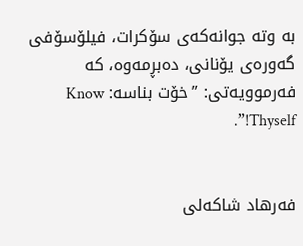بە وتە جوانەکەی سۆکرات، فیلۆسۆفی گەورەی یۆنانی، دەبڕمەوە، کە فەرموویەتی: ”خۆت بناسە: Know Thyself!”.


فەرهاد شاکەلی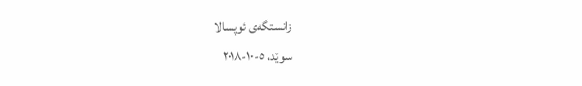زانستگەی ئوپسالا
سوێد، ٥-١٠-٢٠١٨